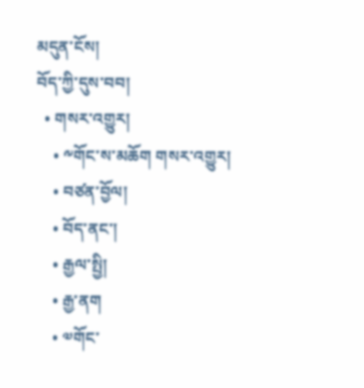མདུན་ངོས།
བོད་ཀྱི་དུས་བབ།
  • གསར་འགྱུར།
    • ༸གོང་ས་མཆོག གསར་འགྱུར།
    • བཙན་བྱོལ།
    • བོད་ནང་།
    • རྒྱལ་སྤྱི།
    • རྒྱ་ནག
    • ༧གོང་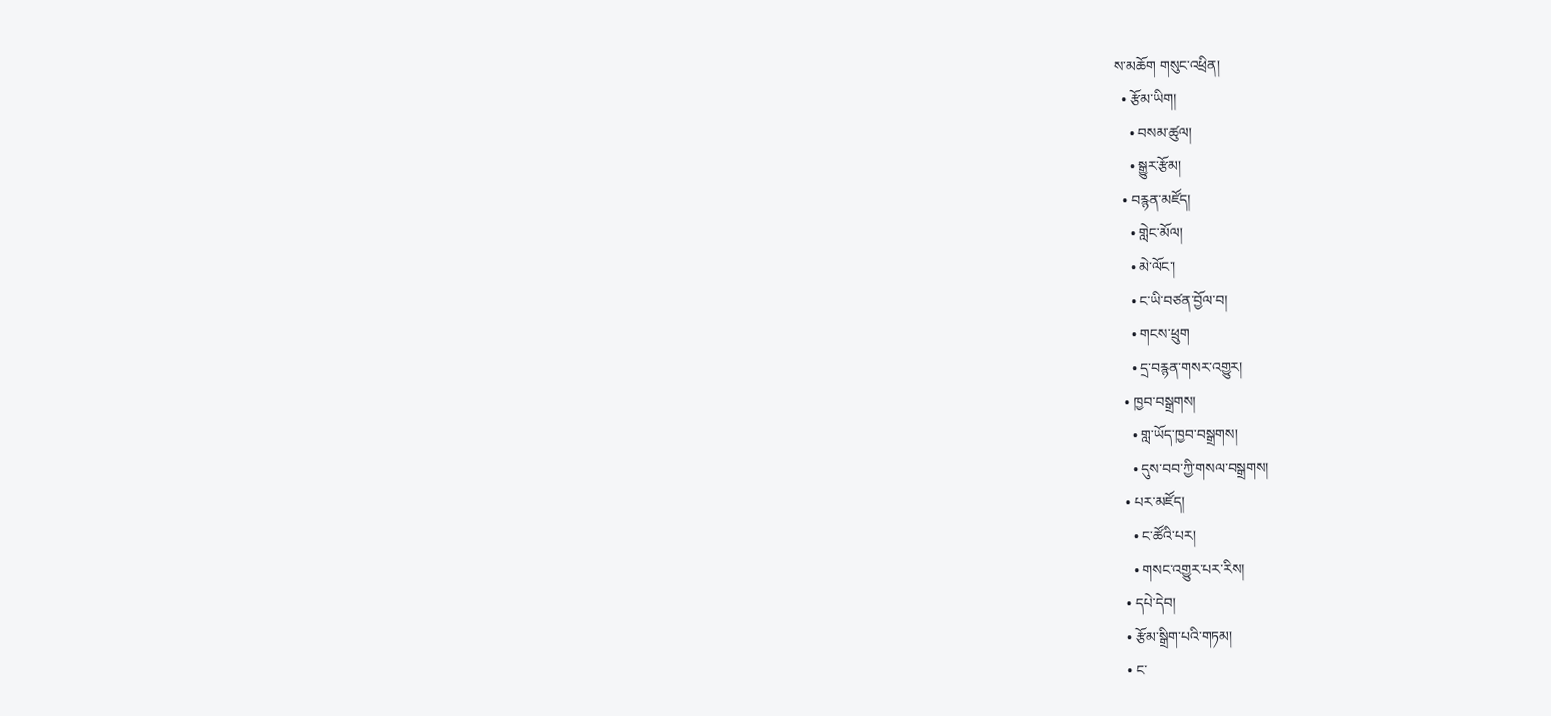ས་མཆོག གསུང་འཕྲིན།
  • རྩོམ་ཡིག།
    • བསམ་ཚུལ།
    • སྒྱུར་རྩོམ།
  • བརྙན་མཛོད།
    • གླེང་མོལ།
    • མེ་ལོང་།
    • ང་ཡི་བཙན་བྱོལ་བ།
    • གངས་ཕྲུག
    • དྲ་བརྙན་གསར་འགྱུར།
  • ཁྱབ་བསྒྲགས།
    • གླ་ཡོད་ཁྱབ་བསྒྲགས།
    • དུས་བབ་ཀྱི་གསལ་བསྒྲགས།
  • པར་མཛོད།
    • ང་ཚོའི་པར།
    • གསང་འགྱུར་པར་རིས།
  • དཔེ་དེབ།
  • རྩོམ་སྒྲིག་པའི་གཏམ།
  • ང་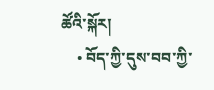ཚོའི་སྐོར།
    • བོད་ཀྱི་དུས་བབ་ཀྱི་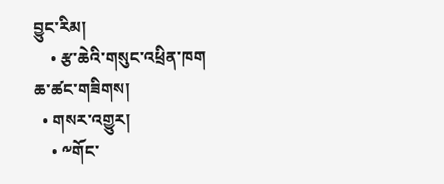བྱུང་རིམ།
    • རྩ་ཆེའི་གསུང་འཕྲིན་ཁག
ཆ་ཚང་གཟིགས།
  • གསར་འགྱུར།
    • ༸གོང་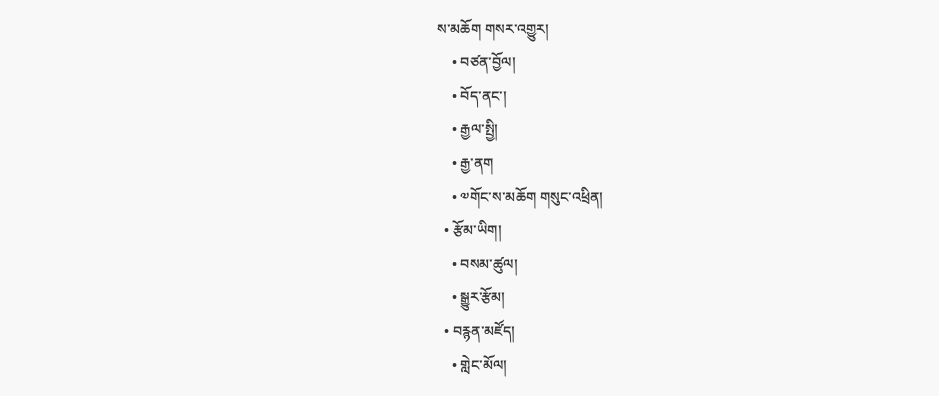ས་མཆོག གསར་འགྱུར།
    • བཙན་བྱོལ།
    • བོད་ནང་།
    • རྒྱལ་སྤྱི།
    • རྒྱ་ནག
    • ༧གོང་ས་མཆོག གསུང་འཕྲིན།
  • རྩོམ་ཡིག།
    • བསམ་ཚུལ།
    • སྒྱུར་རྩོམ།
  • བརྙན་མཛོད།
    • གླེང་མོལ།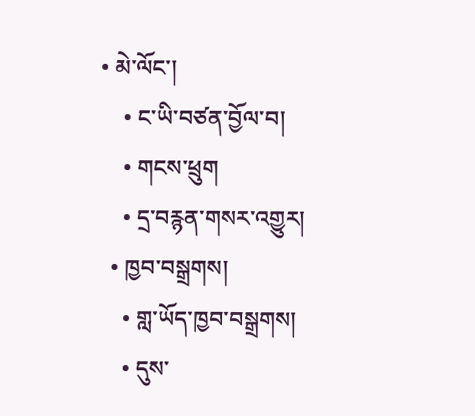• མེ་ལོང་།
    • ང་ཡི་བཙན་བྱོལ་བ།
    • གངས་ཕྲུག
    • དྲ་བརྙན་གསར་འགྱུར།
  • ཁྱབ་བསྒྲགས།
    • གླ་ཡོད་ཁྱབ་བསྒྲགས།
    • དུས་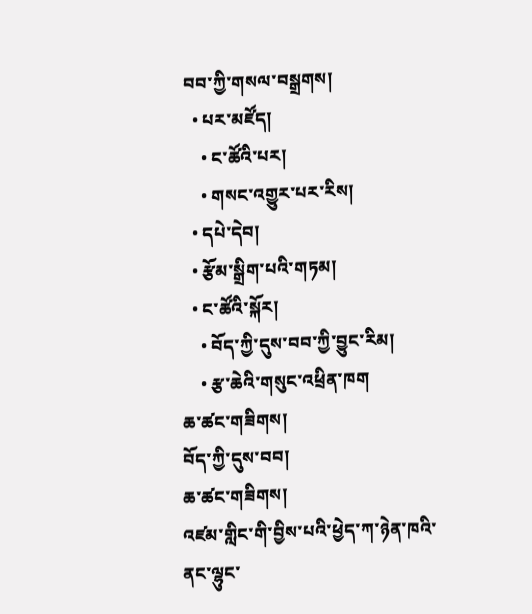བབ་ཀྱི་གསལ་བསྒྲགས།
  • པར་མཛོད།
    • ང་ཚོའི་པར།
    • གསང་འགྱུར་པར་རིས།
  • དཔེ་དེབ།
  • རྩོམ་སྒྲིག་པའི་གཏམ།
  • ང་ཚོའི་སྐོར།
    • བོད་ཀྱི་དུས་བབ་ཀྱི་བྱུང་རིམ།
    • རྩ་ཆེའི་གསུང་འཕྲིན་ཁག
ཆ་ཚང་གཟིགས།
བོད་ཀྱི་དུས་བབ།
ཆ་ཚང་གཟིགས།
འཛམ་གླིང་གི་བྱིས་པའི་ཕྱེད་ཀ་ཉེན་ཁའི་ནང་ལྷུང་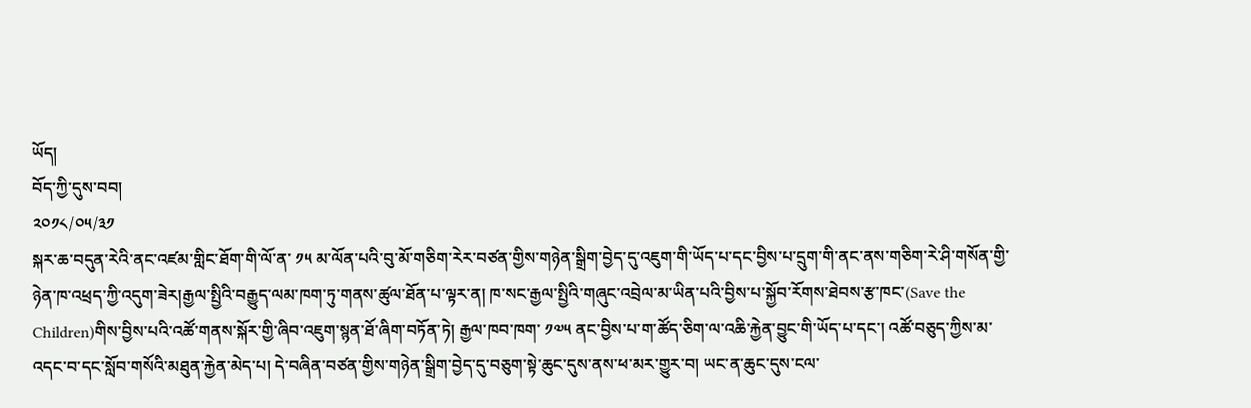ཡོད།
བོད་ཀྱི་དུས་བབ།
༢༠༡༨/༠༥/༣༡
སྐར་ཆ་བདུན་རེའི་ནང་འཛམ་གླིང་ཐོག་གི་ལོ་ན་ ༡༥ མ་ལོན་པའི་བུ་མོ་གཅིག་རེར་བཙན་གྱིས་གཉེན་སྒྲིག་བྱེད་དུ་འཇུག་གི་ཡོད་པ་དང་བྱིས་པ་དྲུག་གི་ནང་ནས་གཅིག་རེ་ཤི་གསོན་གྱི་ཉེན་ཁ་འཕྲད་ཀྱི་འདུག་ཟེར།རྒྱལ་སྤྱིའི་བརྒྱུད་ལམ་ཁག་ཏུ་གནས་ཚུལ་ཐོན་པ་ལྟར་ན། ཁ་སང་རྒྱལ་སྤྱིའི་གཞུང་འབྲེལ་མ་ཡིན་པའི་བྱིས་པ་སྐྱོབ་རོགས་ཐེབས་རྩ་ཁང་(Save the Children)གིས་བྱིས་པའི་འཚོ་གནས་སྐོར་གྱི་ཞིབ་འཇུག་སྙན་ཐོ་ཞིག་བཏོན་ཏེ། རྒྱལ་ཁབ་ཁག་ ༡༧༥ ནང་བྱིས་པ་ག་ཚོད་ཅིག་ལ་འཆི་རྐྱེན་བྱུང་གི་ཡོད་པ་དང་། འཚོ་བཅུད་ཀྱིས་མ་འདང་བ་དང་སློབ་གསོའི་མཐུན་རྐྱེན་མེད་པ། དེ་བཞིན་བཙན་གྱིས་གཉེན་སྒྲིག་བྱེད་དུ་བཅུག་སྟེ་ཆུང་དུས་ནས་ཕ་མར་གྱུར་བ། ཡང་ན་ཆུང་དུས་ངལ་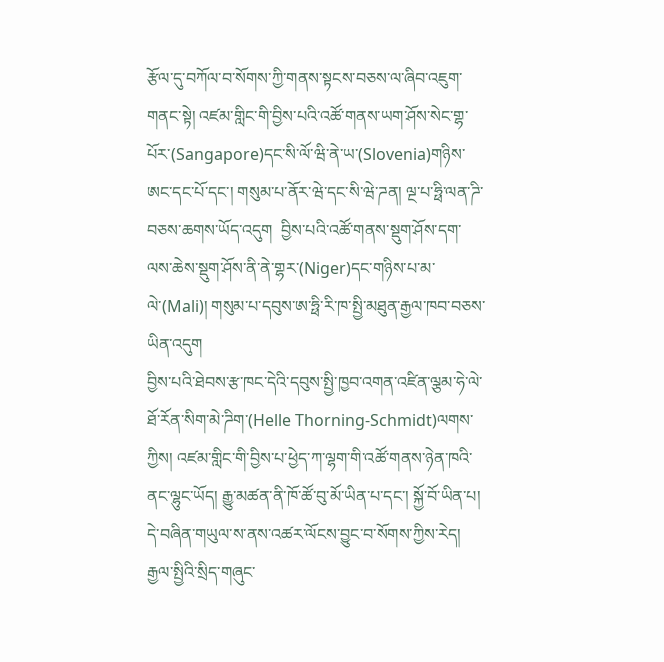རྩོལ་དུ་བཀོལ་བ་སོགས་ཀྱི་གནས་སྟངས་བཅས་ལ་ཞིབ་འཇུག་གནང་སྟེ། འཛམ་གླིང་གི་བྱིས་པའི་འཚོ་གནས་ཡག་ཤོས་སེང་གྷ་པོར་(Sangapore)དང་སི་ལོ་ཝི་ནེ་ཡ་(Slovenia)གཉིས་ཨང་དང་པོ་དང་། གསུམ་པ་ནོར་ཝེ་དང་སི་ཝེ་ཌན། ལྔ་པ་ཧྥི་ལན་ཌི་བཅས་ཆགས་ཡོད་འདུག  བྱིས་པའི་འཚོ་གནས་སྡུག་ཤོས་དག་ལས་ཆེས་སྡུག་ཤོས་ནི་ནེ་གྷར་(Niger)དང་གཉིས་པ་མ་ལེ་(Mali)། གསུམ་པ་དབུས་ཨ་ཧྥི་རི་ཁ་སྤྱི་མཐུན་རྒྱལ་ཁབ་བཅས་ཡིན་འདུག
བྱིས་པའི་ཐེབས་རྩ་ཁང་དེའི་དབུས་སྤྱི་ཁྱབ་འགན་འཛིན་ལྕམ་ཧེ་ལེ་ཐོ་རོན་སིག་མེ་ཌིག་(Helle Thorning-Schmidt)ལགས་ཀྱིས། འཛམ་གླིང་གི་བྱིས་པ་ཕྱེད་ཀ་ལྷག་གི་འཚོ་གནས་ཉེན་ཁའི་ནང་ལྷུང་ཡོད། རྒྱུ་མཚན་ནི་ཁོ་ཚོ་བུ་མོ་ཡིན་པ་དང་། སྐྱོ་བོ་ཡིན་པ། དེ་བཞིན་གཡུལ་ས་ནས་འཚར་ལོངས་བྱུང་བ་སོགས་ཀྱིས་རེད། རྒྱལ་སྤྱིའི་སྲིད་གཞུང་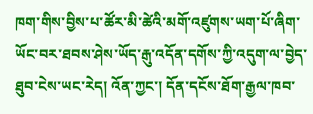ཁག་གིས་བྱིས་པ་ཚོར་མི་ཚེའི་མགོ་འཛུགས་ཡག་པོ་ཞིག་ཡོང་བར་ཐབས་ཤེས་ཡོད་རྒུ་འདོན་དགོས་ཀྱི་འདུག་ལ་བྱེད་ཐུབ་ངེས་ཡང་རེད། འོན་ཀྱང་། དོན་དངོས་ཐོག་རྒྱལ་ཁབ་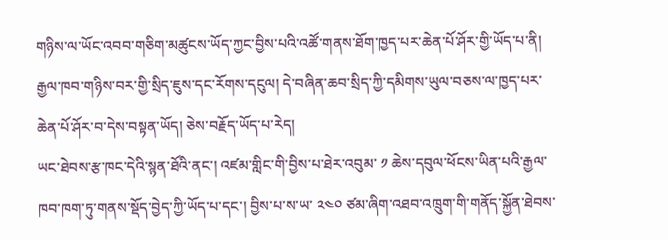གཉིས་ལ་ཡོང་འབབ་གཅིག་མཚུངས་ཡོད་ཀྱང་བྱིས་པའི་འཚོ་གནས་ཐོག་ཁྱད་པར་ཆེན་པོ་ཤོར་གྱི་ཡོད་པ་ནི། རྒྱལ་ཁབ་གཉིས་བར་གྱི་སྲིད་ཇུས་དང་རོགས་དངུལ། དེ་བཞིན་ཆབ་སྲིད་ཀྱི་དམིགས་ཡུལ་བཅས་ལ་ཁྱད་པར་ཆེན་པོ་ཤོར་བ་དེས་བསྟན་ཡོད། ཅེས་བརྗོད་ཡོད་པ་རེད།
ཡང་ཐེབས་རྩ་ཁང་དེའི་སྙན་ཐོའི་ནང་། འཛམ་གླིང་གི་བྱིས་པ་ཐེར་འབུམ་ ༡ ཆེས་དབུལ་ཕོངས་ཡིན་པའི་རྒྱལ་ཁབ་ཁག་ཏུ་གནས་སྡོད་བྱེད་ཀྱི་ཡོད་པ་དང་། བྱིས་པ་ས་ཡ་ ༢༤༠ ཙམ་ཞིག་འཐབ་འཁྲུག་གི་གནོད་སྐྱོན་ཐེབས་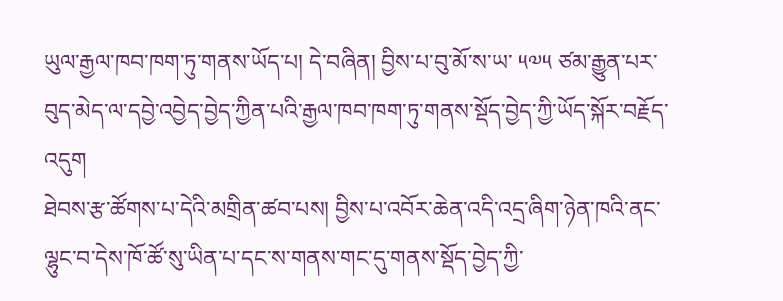ཡུལ་རྒྱལ་ཁབ་ཁག་ཏུ་གནས་ཡོད་པ། དེ་བཞིན། བྱིས་པ་བུ་མོ་ས་ཡ་ ༥༧༥ ཙམ་རྒྱུན་པར་བུད་མེད་ལ་དབྱེ་འབྱེད་བྱེད་ཀྱིན་པའི་རྒྱལ་ཁབ་ཁག་ཏུ་གནས་སྡོད་བྱེད་ཀྱི་ཡོད་སྐོར་བརྗོད་འདུག
ཐེབས་རྩ་ཚོགས་པ་དེའི་མགྲིན་ཚབ་པས། བྱིས་པ་འབོར་ཆེན་འདི་འདྲ་ཞིག་ཉེན་ཁའི་ནང་ལྷུང་བ་དེས་ཁོ་ཚོ་སུ་ཡིན་པ་དང་ས་གནས་གང་དུ་གནས་སྡོད་བྱེད་ཀྱི་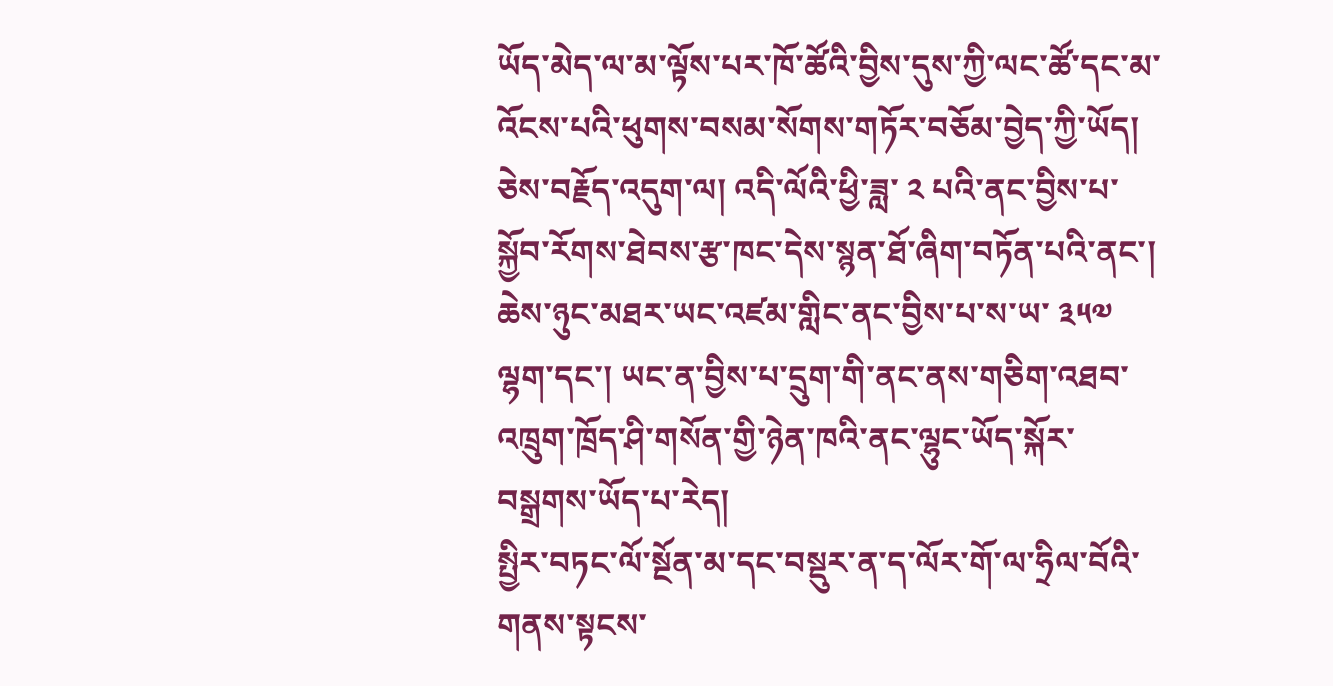ཡོད་མེད་ལ་མ་ལྟོས་པར་ཁོ་ཚོའི་བྱིས་དུས་ཀྱི་ལང་ཚོ་དང་མ་འོངས་པའི་ཕུགས་བསམ་སོགས་གཏོར་བཅོམ་བྱེད་ཀྱི་ཡོད། ཅེས་བརྗོད་འདུག་ལ། འདི་ལོའི་ཕྱི་ཟླ་ ༢ པའི་ནང་བྱིས་པ་སྐྱོབ་རོགས་ཐེབས་རྩ་ཁང་དེས་སྙན་ཐོ་ཞིག་བཏོན་པའི་ནང་། ཆེས་ཉུང་མཐར་ཡང་འཛམ་གླིང་ནང་བྱིས་པ་ས་ཡ་ ༣༥༧ ལྷག་དང་། ཡང་ན་བྱིས་པ་དྲུག་གི་ནང་ནས་གཅིག་འཐབ་འཁྲུག་ཁྲོད་ཤི་གསོན་གྱི་ཉེན་ཁའི་ནང་ལྷུང་ཡོད་སྐོར་བསྒྲགས་ཡོད་པ་རེད།
སྤྱིར་བཏང་ལོ་སྔོན་མ་དང་བསྡུར་ན་ད་ལོར་གོ་ལ་ཧྲིལ་བོའི་གནས་སྟངས་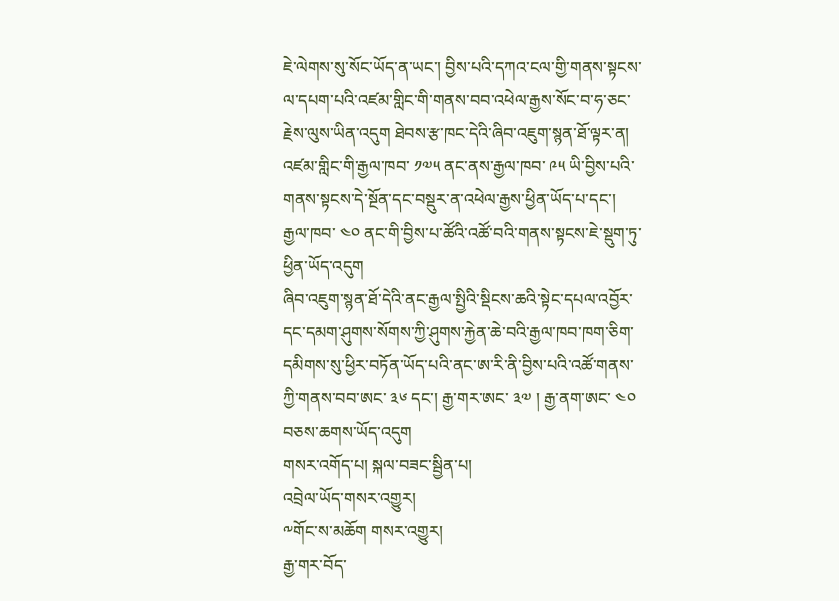ཇེ་ལེགས་སུ་སོང་ཡོད་ན་ཡང་། བྱིས་པའི་དཀའ་ངལ་གྱི་གནས་སྟངས་ལ་དཔག་པའི་འཛམ་གླིང་གི་གནས་བབ་འཕེལ་རྒྱས་སོང་བ་ཧ་ཅང་རྗེས་ལུས་ཡིན་འདུག ཐེབས་རྩ་ཁང་དེའི་ཞིབ་འཇུག་སྙན་ཐོ་ལྟར་ན། འཛམ་གླིང་གི་རྒྱལ་ཁབ་ ༡༧༥ ནང་ནས་རྒྱལ་ཁབ་ ༩༥ ཡི་བྱིས་པའི་གནས་སྟངས་དེ་སྔོན་དང་བསྡུར་ན་འཕེལ་རྒྱས་ཕྱིན་ཡོད་པ་དང་། རྒྱལ་ཁབ་ ༤༠ ནང་གི་བྱིས་པ་ཚོའི་འཚོ་བའི་གནས་སྟངས་ཇེ་སྡུག་ཏུ་ཕྱིན་ཡོད་འདུག
ཞིབ་འཇུག་སྙན་ཐོ་དེའི་ནང་རྒྱལ་སྤྱིའི་སྡིངས་ཆའི་སྟེང་དཔལ་འབྱོར་དང་དམག་ཤུགས་སོགས་ཀྱི་ཤུགས་རྐྱེན་ཆེ་བའི་རྒྱལ་ཁབ་ཁག་ཅིག་དམིགས་སུ་ཕྱིར་བཏོན་ཡོད་པའི་ནང་ཨ་རི་ནི་བྱིས་པའི་འཚོ་གནས་ཀྱི་གནས་བབ་ཨང་ ༣༦ དང་། རྒྱ་གར་ཨང་ ༣༧ ། རྒྱ་ནག་ཨང་ ༤༠ བཅས་ཆགས་ཡོད་འདུག
གསར་འགོད་པ། སྐལ་བཟང་སྦྱིན་པ།
འབྲེལ་ཡོད་གསར་འགྱུར།
༸གོང་ས་མཆོག གསར་འགྱུར།
རྒྱ་གར་བོད་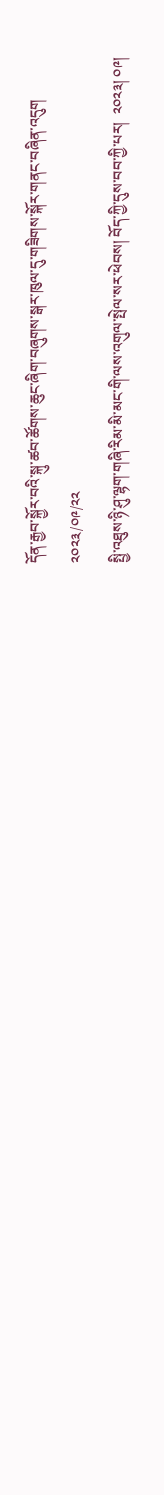དོན་རྒྱབ་སྐྱོར་བའི་སྐུ་ཚབ་ཚོགས་ཆུང་ཞིག་བཞུགས་སྒར་ཁུལ་དུ་གཟིགས་སྐོར་གནང་བཞིན་འདུག
༢༠༢༣/༠༩/༢༢
སྤྱི་འཐུས་ཉི་ཤུ་ལྷག་གཞི་རིམ་མི་མང་གི་ལས་འགུལ་སྤེལ་སར་ཕེབས། བོད་ཀྱི་དུས་བབ་ཀྱི་པར།  ༢༠༢༣། ༠༩།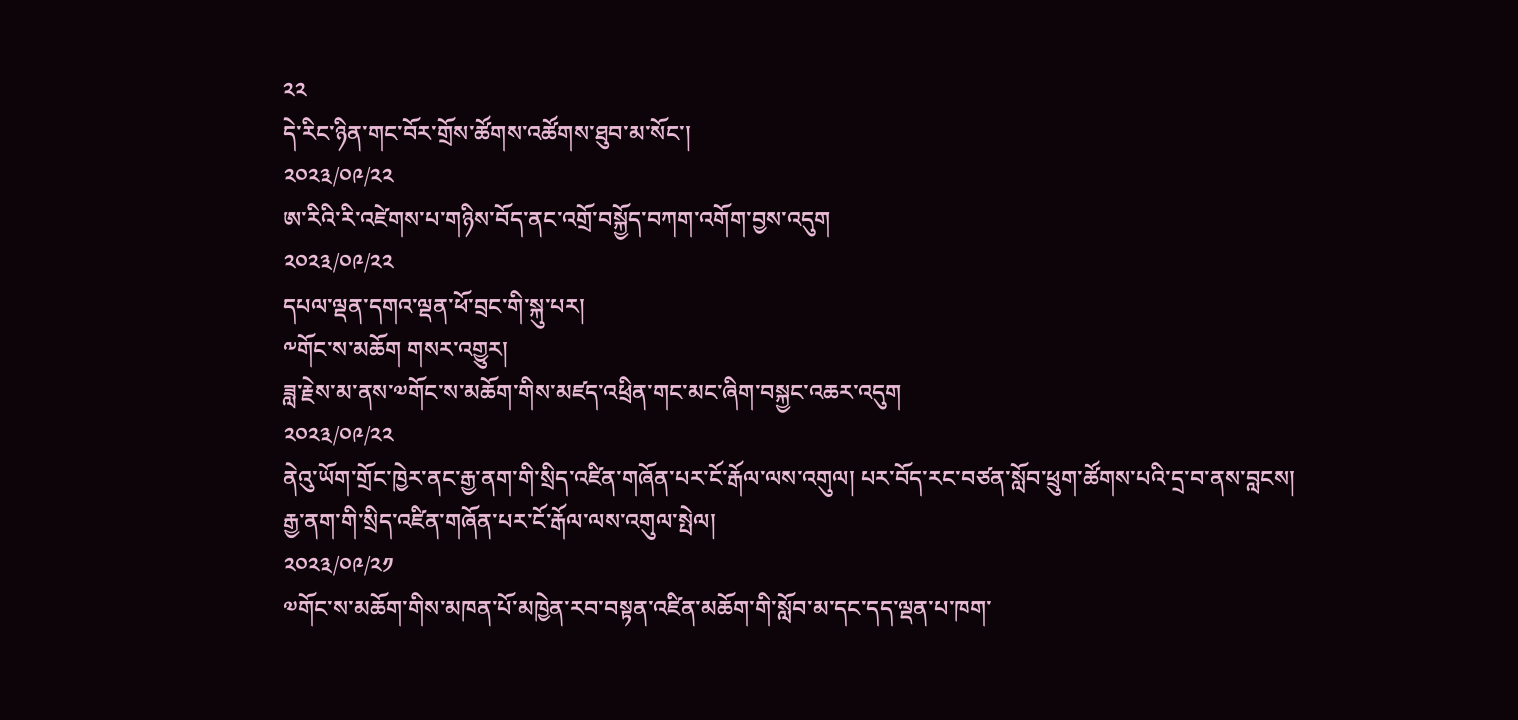༢༢
དེ་རིང་ཉིན་གང་བོར་གྲོས་ཚོགས་འཚོགས་ཐུབ་མ་སོང་།
༢༠༢༣/༠༩/༢༢
ཨ་རིའི་རི་འཛེགས་པ་གཉིས་བོད་ནང་འགྲོ་བསྐྱོད་བཀག་འགོག་བྱས་འདུག
༢༠༢༣/༠༩/༢༢
དཔལ་ལྡན་དགའ་ལྡན་ཕོ་བྲང་གི་སྐུ་པར།
༸གོང་ས་མཆོག གསར་འགྱུར།
ཟླ་རྗེས་མ་ནས་༧གོང་ས་མཆོག་གིས་མཛད་འཕྲིན་གང་མང་ཞིག་བསྐྱང་འཆར་འདུག
༢༠༢༣/༠༩/༢༢
ནེའུ་ཡོག་གྲོང་ཁྱེར་ནང་རྒྱ་ནག་གི་སྲིད་འཛིན་གཞོན་པར་ངོ་རྒོལ་ལས་འགུལ། པར་བོད་རང་བཙན་སློབ་ཕྲུག་ཚོགས་པའི་དྲ་བ་ནས་བླངས།
རྒྱ་ནག་གི་སྲིད་འཛིན་གཞོན་པར་ངོ་རྒོལ་ལས་འགུལ་སྤེལ།
༢༠༢༣/༠༩/༢༡
༧གོང་ས་མཆོག་གིས་མཁན་པོ་མཁྱེན་རབ་བསྟན་འཛིན་མཆོག་གི་སློབ་མ་དང་དད་ལྡན་པ་ཁག་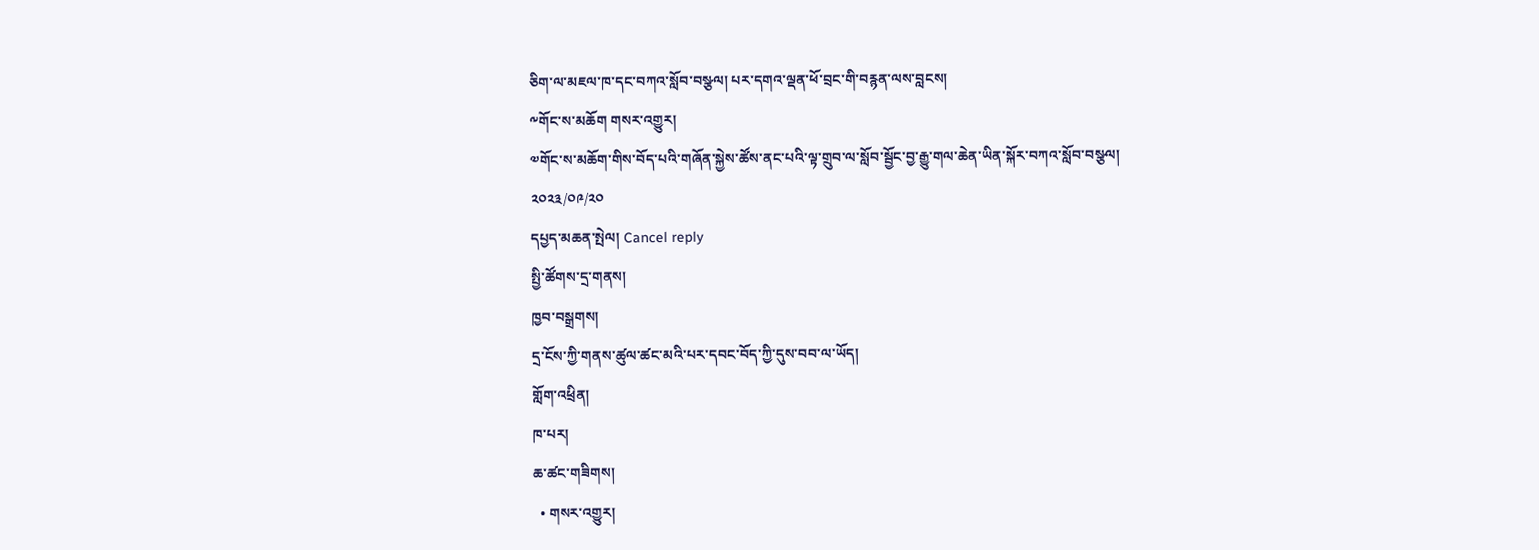ཅིག་ལ་མཇལ་ཁ་དང་བཀའ་སློབ་བསྩལ། པར་དགའ་ལྡན་ཕོ་བྲང་གི་བརྙན་ལས་བླངས།
༸གོང་ས་མཆོག གསར་འགྱུར།
༧གོང་ས་མཆོག་གིས་བོད་པའི་གཞོན་སྐྱེས་ཚོས་ནང་པའི་ལྟ་གྲུབ་ལ་སློབ་སྦྱོང་བྱ་རྒྱུ་གལ་ཆེན་ཡིན་སྐོར་བཀའ་སློབ་བསྩལ།
༢༠༢༣/༠༩/༢༠
དཔྱད་མཆན་སྤེལ། Cancel reply
སྤྱི་ཚོགས་དྲ་གནས།
ཁྱབ་བསྒྲགས།
དྲ་ངོས་ཀྱི་གནས་ཚུལ་ཚང་མའི་པར་དབང་བོད་ཀྱི་དུས་བབ་ལ་ཡོད།
གློག་འཕྲིན།
ཁ་པར།
ཆ་ཚང་གཟིགས།
  • གསར་འགྱུར།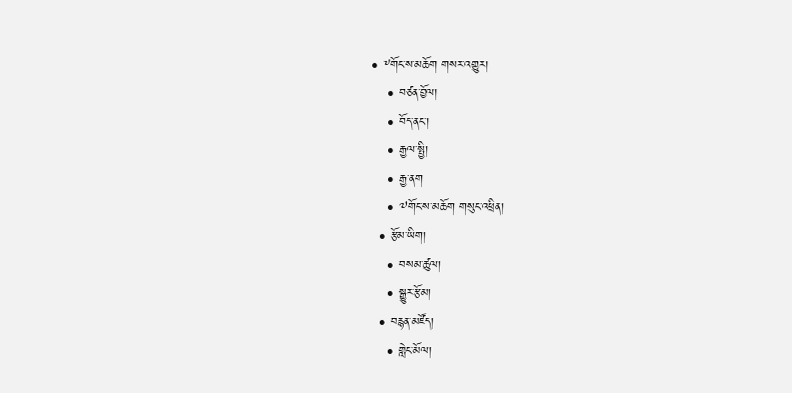• ༸གོང་ས་མཆོག གསར་འགྱུར།
    • བཙན་བྱོལ།
    • བོད་ནང་།
    • རྒྱལ་སྤྱི།
    • རྒྱ་ནག
    • ༧གོང་ས་མཆོག གསུང་འཕྲིན།
  • རྩོམ་ཡིག།
    • བསམ་ཚུལ།
    • སྒྱུར་རྩོམ།
  • བརྙན་མཛོད།
    • གླེང་མོལ།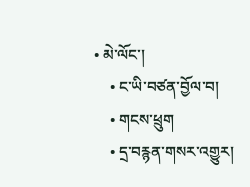• མེ་ལོང་།
    • ང་ཡི་བཙན་བྱོལ་བ།
    • གངས་ཕྲུག
    • དྲ་བརྙན་གསར་འགྱུར།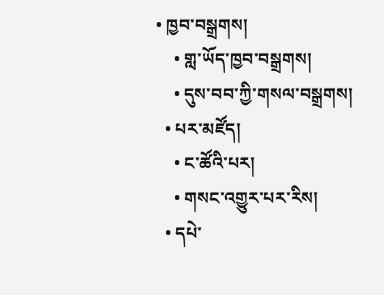• ཁྱབ་བསྒྲགས།
    • གླ་ཡོད་ཁྱབ་བསྒྲགས།
    • དུས་བབ་ཀྱི་གསལ་བསྒྲགས།
  • པར་མཛོད།
    • ང་ཚོའི་པར།
    • གསང་འགྱུར་པར་རིས།
  • དཔེ་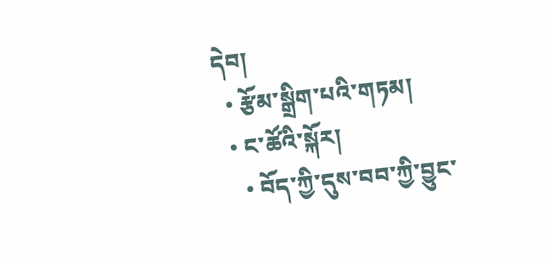དེབ།
  • རྩོམ་སྒྲིག་པའི་གཏམ།
  • ང་ཚོའི་སྐོར།
    • བོད་ཀྱི་དུས་བབ་ཀྱི་བྱུང་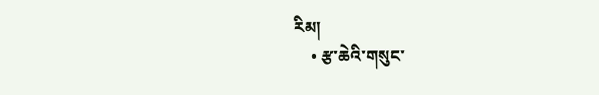རིམ།
    • རྩ་ཆེའི་གསུང་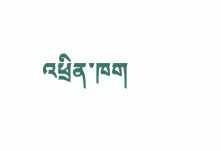འཕྲིན་ཁག